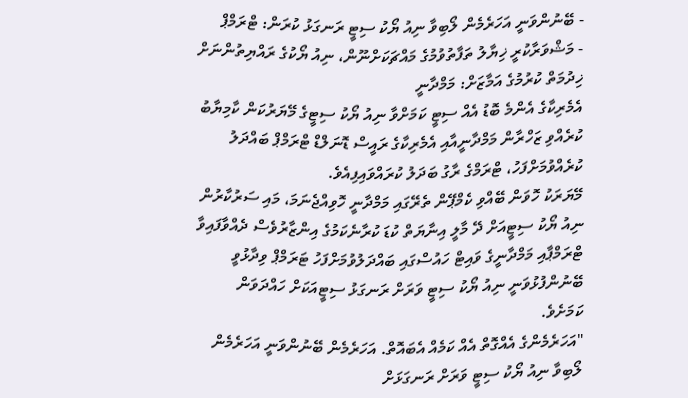- ބޭނުންވަނީ އަހަރެމެން ލޯބިވާ ނިއު ޔޯކު ސިޓީ ރަނގަޅު ކުރަން: ޓްރަމްޕް
- މަޝްވަރާކުރީ ޚިޔާލު ތަފާތުވުމުގެ މައްޗަކަށްނޫން، ނިއު ޔޯކުގެ ރައްޔިތުންނަށް ޚިދުމަތް ކުރުމުގެ އަމާޒަށް: މަމްދާނީ
އެމެރިކާގެ އެންމެ ބޮޑު އެއް ސިޓީ ކަމަށްވާ ނިއު ޔޯކު ސިޓީގެ މޭޔަރުކަން ކާމިޔާބު ކުރެއްވި ޒަހްރާން މަމްދާނީއާއި އެމެރިކާގެ ރައީސް ޑޮނަލްޑް ޓްރަމްޕް ބައްދަލު ކުރެއްވުމަށްފަހު، ޓްރަމްގެ ރާގު ބަދަލު ކުރައްވައިފިއެވެ.
މޭޔަރަކު ހޮވަން ބޭއްވި ކެމްޕޭން ތެރޭގައި މަމްދާނީ ހޮވިއްޖެނަމަ، މައި ސަރުކާރުން ނިއު ޔޯކު ސިޓީއަށް ދޭ މާލީ އިނާޔަތް ކުޑަ ކުރާނެކަމުގެ އިންޒާރުވެސް ދެއްވާފައިވާ ޓްރަމްޕާއި މަމްދާނީގެ ވައިޓް ހައުސްގައި ބައްދަލުވުމަށްފަހު ޓަރަމްޕް ވިދާޅުވީ ބޭނުންފުޅުވަނީ ނިއު ޔޯކު ސިޓީ ވަރަށް ރަނގަޅު ސިޓީއަކަށް ހައްދަވަން ކަމަށެވެ.
"އަހަރެމެންގެ އެއްގޮތް އެއް ކަމެއް އެބައޮތް. އަހަރެމެން ބޭނުންވަނީ އަހަރެމެން ލޯބިވާ ނިއު ޔޯކު ސިޓީ ވަރަށް ރަނގަޅަށް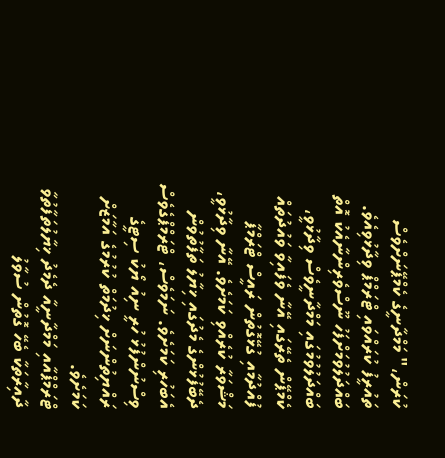ކުރަން،" މަމްދާނީގެ ކެމްޕޭނަށްވެސް ތައުރީފު ކުރައްވައި ޓްރަމްޕް ވިދާޅުވިއެވެ.
ބައްދަލުވުމަށްފަހު ނޫސްވެރިންނާއެކު އޮތް ބައްދަލުވުމުގައި މަމްދާނީވެސް ވިދާޅުވީ، ކެމްޕޭން ތެރޭގައި އޭނާ ވެފައިވާ ވައުދުތައް ފުއްދުމާއި ގުޅޭގޮތުން ރައީސް ޓްރަމްޕާ މަޝްވަރާ ކުރެއްވި ކަމަށެވެ. އޭނާ ވިދާޅުވީ، ދެބޭފުޅުންގެ މެދުގައި ޚިޔާލު ތަފާތުވުން އެބަހުރި ކަމަށެވެ. ނަމަވެސް، ޓްރަމްޕްގެވެސް ވިސްނުންފުޅު ހުރީ ނިއު ޔޯކު ސިޓީގެ ރައްޔިތުންނަށް ޚިދުމަތް ކުރުމުގެ އަމާޒަށް ކަމަށެވެ.
ޓްރަމްޕްއާއި މަމްދާނީއާ ދެމެދު ޚިޔާލުތަފާތުވާ ދާއިރާތަކާ ބެހޭ ގޮތުން ސުވާލު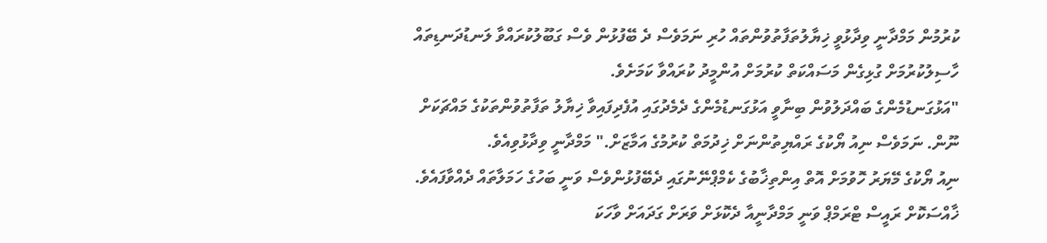ކުރުމުން މަމްދާނީ ވިދާޅުވީ ޚިޔާލުތަފާތުވުންތައް ހުރި ނަމަވެސް ދެ ބޭފުޅުން ވެސް ގަބޫލުކުރައްވާ ލަނޑުދަނޑިތައް ހާސިލުކުރުމަށް ގުޅިގެން މަސައްކަތް ކުރުމަށް އުންމީދު ކުރައްވާ ކަމަށެވެ.
"އަޅުގަނޑުމެންގެ ބައްދަލުވުން ބިނާވީ އަޅުގަނޑުމެންގެ ދެމެދުގައި އުފެދިފައިވާ ޚިޔާލު ތަފާތުވުންތަކުގެ މައްޗަކަށް ނޫން. ނަމަވެސް ނިއު ޔޯކުގެ ރައްޔިތުންނަށް ޚިދުމަތް ކުރުމުގެ އަމާޒަށް." މަމްދާނީ ވިދާޅުވިއެވެ.
ނިއު ޔޯކުގެ މޭޔަރު ހޮވުމަށް އޮތް އިންތިޚާބުގެ ކެމްޕްނޭނުގައި ދެބޭފުޅުންވެސް ވަނީ ބަހުގެ ހަމަލާތައް ދެއްވާފައެވެ. ޚާއްސަކޮށް ރައީސް ޓްރަމްޕް ވަނީ މަމްދާނީއާ ދެކޮޅަށް ވަރަށް ގަދައަށް ވާހަކަ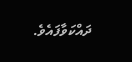ދައްކަވާފައެވެ.